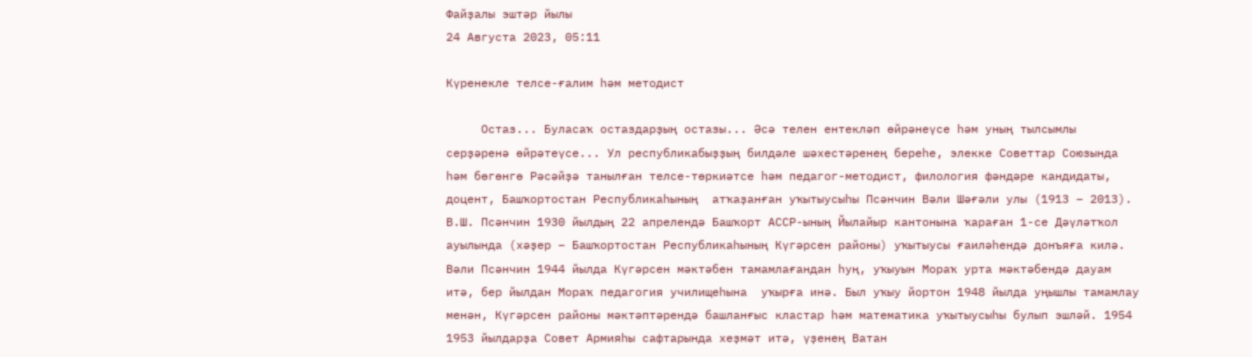Файҙалы эштәр йылы
24 Августа 2023, 05:11

Күренекле телсе-ғалим һәм методист

     Остаз... Буласаҡ остаздарҙың остазы... Әсә телен ентекләп өйрәнеүсе һәм уның тылсымлы серҙәренә өйрәтеүсе... Ул республикабыҙҙың билдәле шәхестәренең береһе, элекке Советтар Союзында һәм бөгөнгө Рәсәйҙә танылған телсе-төркиәтсе һәм педагог-методист, филология фәндәре кандидаты, доцент, Башҡортостан Республикаһының  атҡаҙанған уҡытыусыһы Псәнчин Вәли Шәғәли улы (1913 – 2013).       В.Ш. Псәнчин 1930 йылдың 22 апрелендә Башҡорт АССР-ының Йылайыр кантонына ҡараған 1-се Дәүләтҡол ауылында (хәҙер – Башҡортостан Республикаһының Күгәрсен районы) уҡытыусы ғаиләһендә донъяға килә.      Вәли Псәнчин 1944 йылда Күгәрсен мәктәбен тамамлағандан һуң, уҡыуын Мораҡ урта мәктәбендә дауам итә, бер йылдан Мораҡ педагогия училищеһына  уҡырға инә. Был уҡыу йортон 1948 йылда уңышлы тамамлау менән, Күгәрсен районы мәктәптәрендә башланғыс кластар һәм математика уҡытыусыһы булып эшләй. 1954 1953 йылдарҙа Совет Армияһы сафтарында хеҙмәт итә, үҙенең Ватан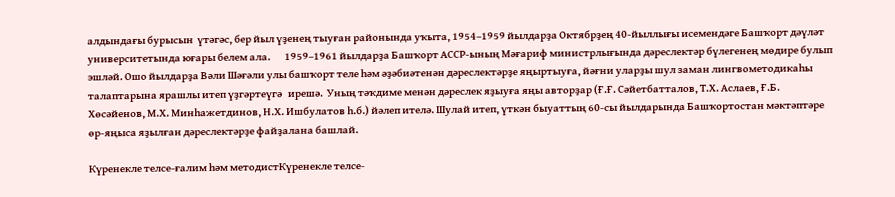алдындағы бурысын  үтәгәс, бер йыл үҙенең тыуған районында уҡыта, 1954–1959 йылдарҙа Октябрҙең 40-йыллығы исемендәге Башҡорт дәүләт университетында юғары белем ала.       1959–1961 йылдарҙа Башҡорт АССР-ының Мәғариф министрлығында дәреслектәр бүлегенең мөдире булып эшләй. Ошо йылдарҙа Вәли Шәғәли улы башҡорт теле һәм әҙәбиәтенән дәреслектәрҙе яңыртыуға, йәғни уларҙы шул заман лингвометодикаһы талаптарына ярашлы итеп үҙгәртеүгә   ирешә.  Уның тәҡдиме менән дәреслек яҙыуға яңы авторҙар (Ғ.Ғ. Сәйетбатталов, Т.Х. Аслаев, Ғ.Б. Хөсәйенов, М.Х. Минһажетдинов, Н.Х. Ишбулатов һ.б.) йәлеп ителә. Шулай итеп, үткән быуаттың 60-сы йылдарында Башҡортостан мәктәптәре өр-яңыса яҙылған дәреслектәрҙе файҙалана башлай.

Күренекле телсе-ғалим һәм методистКүренекле телсе-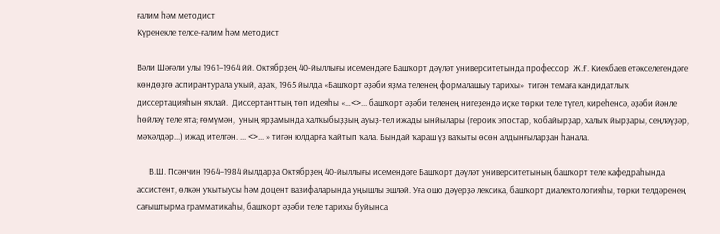ғалим һәм методист
Күренекле телсе-ғалим һәм методист

Вәли Шәғәли улы 1961–1964 йй. Октябрҙең 40-йыллығы исемендәге Башҡорт дәүләт университетында профессор  Ж.Ғ. Киекбаев етәкселегендәге көндөҙгө аспирантурала уҡый, аҙаҡ, 1965 йылда «Башҡорт әҙәби яҙма теленең формалашыу тарихы»  тигән темаға кандидатлыҡ диссертацияһын яҡлай.  Диссертанттың төп идеяһы «…<>... башҡорт әҙәби теленең нигеҙендә иҫке төрки теле түгел, киреһенсә, әҙәби йәнле һөйләү теле ята; ғөмүмән,  уның ярҙамында халҡыбыҙҙың ауыҙ-тел ижады ынйылары (героик эпостар, ҡобайырҙар, халыҡ йырҙары, сеңләүҙәр, мәҡәлдәр...) ижад ителгән. ... <>... » тигән юлдарға ҡайтып ҡала. Бындай ҡараш үҙ ваҡыты өсөн алдынғыларҙан һанала.

      В.Ш. Псәнчин 1964–1984 йылдарҙа Октябрҙең 40-йыллығы исемендәге Башҡорт дәүләт университетының башҡорт теле кафедраһында ассистент, өлкән уҡытыусы һәм доцент вазифаларында уңышлы эшләй. Уға ошо дәүерҙә лексика, башҡорт диалектологияһы, төрки телдәренең сағыштырма грамматикаһы, башҡорт әҙәби теле тарихы буйынса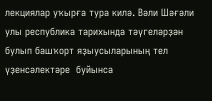лекциялар уҡырға тура килә. Вәли Шәғәли улы республика тарихында тәүгеләрҙән булып башҡорт яҙыусыларының тел үҙенсәлектәре  буйынса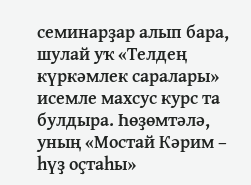семинарҙар алып бара, шулай уҡ «Телдең күркәмлек саралары» исемле махсус курс та булдыра. Һөҙөмтәлә, уның «Мостай Кәрим – һүҙ оҫтаһы»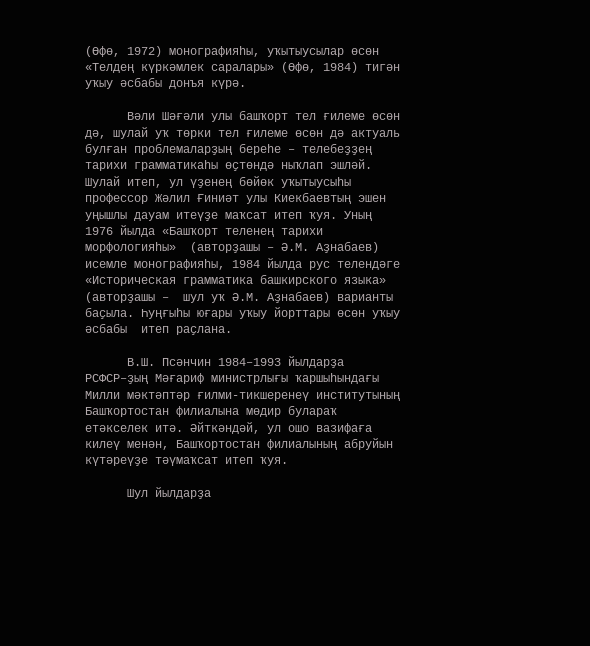(Өфө, 1972) монографияһы, уҡытыусылар өсөн «Телдең күркәмлек саралары» (Өфө, 1984) тигән уҡыу әсбабы донъя күрә.

      Вәли Шәғәли улы башҡорт тел ғилеме өсөн дә, шулай уҡ төрки тел ғилеме өсөн дә актуаль булған проблемаларҙың береһе – телебеҙҙең тарихи грамматикаһы өҫтөндә ныҡлап эшләй. Шулай итеп, ул үҙенең бөйөк уҡытыусыһы профессор Жәлил Ғиниәт улы Киекбаевтың эшен уңышлы дауам итеүҙе маҡсат итеп ҡуя. Уның  1976 йылда «Башҡорт теленең тарихи морфологияһы»  (авторҙашы – Ә.М. Аҙнабаев) исемле монографияһы, 1984 йылда рус телендәге  «Историческая грамматика башкирского языка» (авторҙашы –  шул уҡ Ә.М. Аҙнабаев) варианты баҫыла. Һуңғыһы юғары уҡыу йорттары өсөн уҡыу әсбабы  итеп раҫлана.

      В.Ш. Псәнчин 1984–1993 йылдарҙа РСФСР–ҙың Мәғариф министрлығы ҡаршыһындағы Милли мәктәптәр ғилми-тикшеренеү институтының Башҡортостан филиалына мөдир булараҡ етәкселек итә. Әйткәндәй, ул ошо вазифаға килеү менән, Башҡортостан филиалының абруйын күтәреүҙе тәүмаҡсат итеп ҡуя.

      Шул йылдарҙа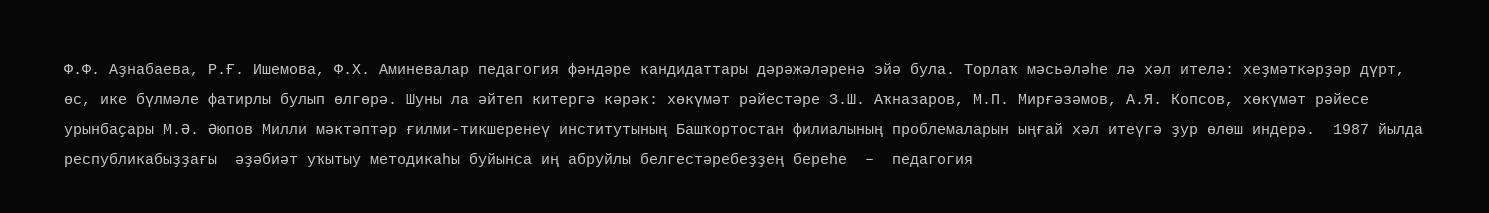Ф.Ф. Аҙнабаева, Р.Ғ. Ишемова, Ф.Х. Аминевалар педагогия фәндәре кандидаттары дәрәжәләренә эйә була. Торлаҡ мәсьәләһе лә хәл ителә: хеҙмәткәрҙәр дүрт, өс, ике бүлмәле фатирлы булып өлгөрә. Шуны ла әйтеп китергә кәрәк: хөкүмәт рәйестәре З.Ш. Аҡназаров, М.П. Мирғәзәмов, А.Я. Копсов, хөкүмәт рәйесе урынбаҫары М.Ә. Әюпов Милли мәктәптәр ғилми-тикшеренеү институтының Башҡортостан филиалының проблемаларын ыңғай хәл итеүгә ҙур өлөш индерә.  1987 йылда республикабыҙҙағы  әҙәбиәт уҡытыу методикаһы буйынса иң абруйлы белгестәребеҙҙең береһе  –  педагогия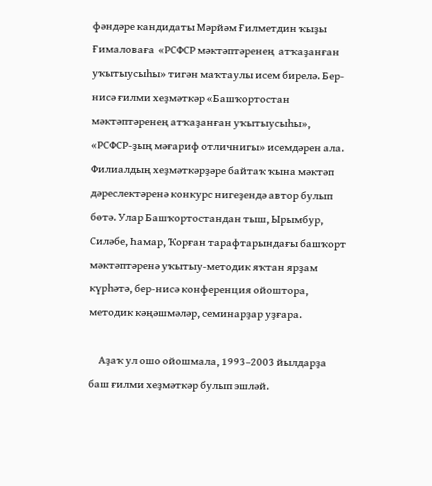фәндәре кандидаты Мәрйәм Ғилметдин ҡыҙы Ғималоваға  «РСФСР мәктәптәренең  атҡаҙанған уҡытыусыһы» тигән маҡтаулы исем бирелә. Бер-нисә ғилми хеҙмәткәр «Башҡортостан мәктәптәренең атҡаҙанған уҡытыусыһы», «РСФСР-ҙың мәғариф отличнигы» исемдәрен ала. Филиалдың хеҙмәткәрҙәре байтаҡ ҡына мәктәп дәреслектәренә конкурс нигеҙендә автор булып бөтә. Улар Башҡортостандан тыш, Ырымбур, Силәбе, Һамар, Ҡорған тарафтарындағы башҡорт мәктәптәренә уҡытыу-методик яҡтан ярҙам күрһәтә, бер-нисә конференция ойоштора, методик кәңәшмәләр, семинарҙар уҙғара.

     Аҙаҡ ул ошо ойошмала, 1993–2003 йылдарҙа баш ғилми хеҙмәткәр булып эшләй.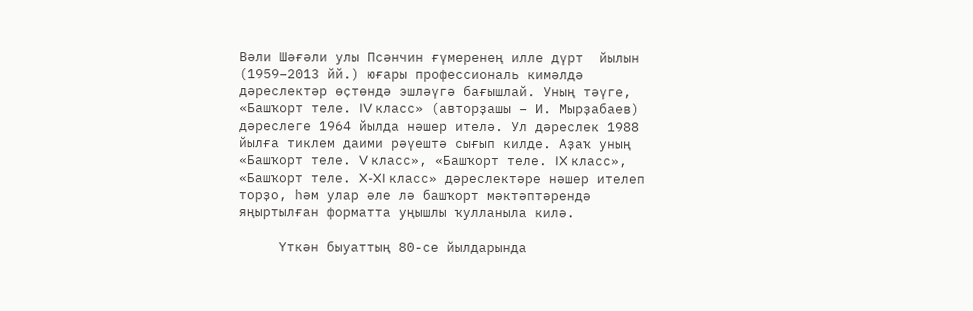Вәли Шәғәли улы Псәнчин ғүмеренең илле дүрт  йылын (1959–2013 йй.) юғары профессиональ кимәлдә дәреслектәр өҫтөндә эшләүгә бағышлай. Уның тәүге, «Башҡорт теле. IV класс» (авторҙашы – И. Мырҙабаев) дәреслеге 1964 йылда нәшер ителә. Ул дәреслек 1988 йылға тиклем даими рәүештә сығып килде. Аҙаҡ уның «Башҡорт теле. V класс», «Башҡорт теле. IX класс», «Башҡорт теле. X-XI класс» дәреслектәре нәшер ителеп торҙо, һәм улар әле лә башҡорт мәктәптәрендә  яңыртылған форматта уңышлы ҡулланыла килә.

     Үткән быуаттың 80-се йылдарында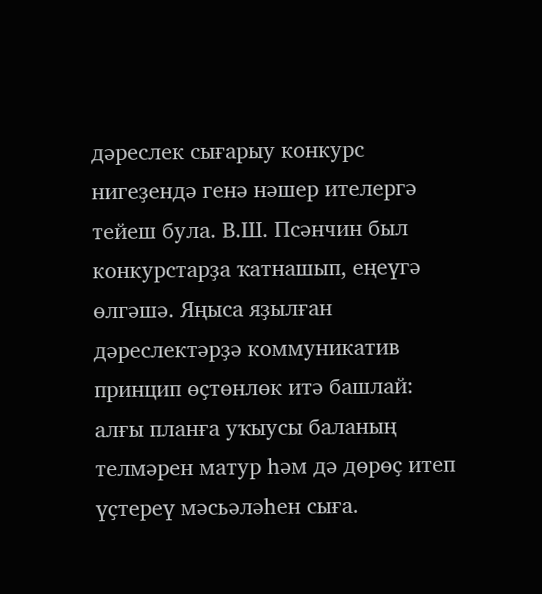дәреслек сығарыу конкурс нигеҙендә генә нәшер ителергә тейеш була. В.Ш. Псәнчин был конкурстарҙа ҡатнашып, еңеүгә өлгәшә. Яңыса яҙылған дәреслектәрҙә коммуникатив принцип өҫтөнлөк итә башлай:  алғы планға уҡыусы баланың телмәрен матур һәм дә дөрөҫ итеп үҫтереү мәсьәләһен сыға.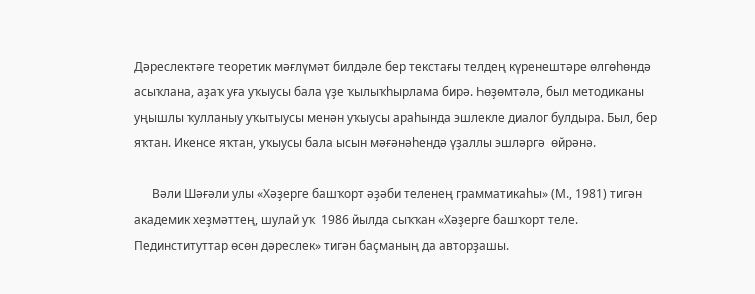Дәреслектәге теоретик мәғлүмәт билдәле бер текстағы телдең күренештәре өлгөһөндә асыҡлана, аҙаҡ уға уҡыусы бала үҙе ҡылыҡһырлама бирә. Һөҙөмтәлә, был методиканы  уңышлы ҡулланыу уҡытыусы менән уҡыусы араһында эшлекле диалог булдыра. Был, бер яҡтан. Икенсе яҡтан, уҡыусы бала ысын мәғәнәһендә үҙаллы эшләргә  өйрәнә.

      Вәли Шәғәли улы «Хәҙерге башҡорт әҙәби теленең грамматикаһы» (М., 1981) тигән академик хеҙмәттең, шулай уҡ  1986 йылда сыҡҡан «Хәҙерге башҡорт теле. Пединституттар өсөн дәреслек» тигән баҫманың да авторҙашы.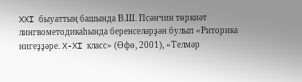XXI быуаттың башында В.Ш. Псәнчин төркиәт лингвометодикаһында беренселәрҙән булып «Риторика нигеҙҙәре. X-XI класс» (Өфө, 2001), «Телмәр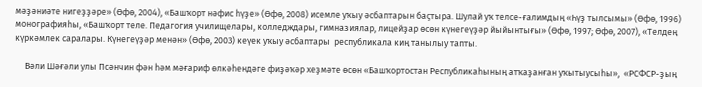мәҙәниәте нигеҙҙәре» (Өфө, 2004), «Башҡорт нәфис һүҙе» (Өфө, 2008) исемле уҡыу әсбаптарын баҫтыра. Шулай уҡ телсе-ғалимдың «Һүҙ тылсымы» (Өфө, 1996) монографияһы, «Башҡорт теле. Педагогия училищелары, колледждары, гимназиялар, лицейҙар өсөн күнегеүҙәр йыйынтығы» (Өфө, 1997; Өфө, 2007), «Телдең күркәмлек саралары. Күнегеүҙәр менән» (Өфө, 2003) кеүек уҡыу әсбаптары  республикала киң танылыу тапты.

     Вәли Шәғәли улы Псәнчин фән һәм мәғариф өлкәһендәге фиҙәҡәр хеҙмәте өсөн «Башҡортостан Республикаһының атҡаҙанған уҡытыусыһы»,  «РСФСР-ҙың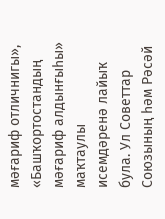мәғариф отличнигы», «Башҡортостандың мәғариф алдынғыһы» маҡтаулы исемдәренә лайыҡ була. Ул Советтар Союзының һәм Рәсәй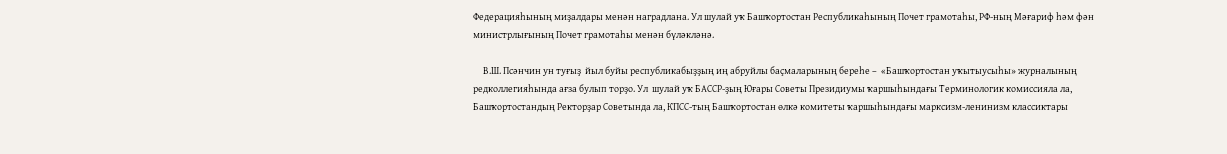Федерацияһының миҙалдары менән наградлана. Ул шулай уҡ Башҡортостан Республикаһының Почет грамотаһы, РФ-ның Мәғариф һәм фән министрлығының Почет грамотаһы менән бүләкләнә.

     В.Ш. Псәнчин ун туғыҙ  йыл буйы республикабыҙҙың иң абруйлы баҫмаларының береһе –  «Башҡортостан уҡытыусыһы» журналының редколлегияһында ағза булып торҙо. Ул  шулай уҡ БАССР-ҙың Юғары Советы Президиумы ҡаршыһындағы Терминологик комиссияла ла, Башҡортостандың Ректорҙар Советында ла, КПСС-тың Башҡортостан өлкә комитеты ҡаршыһындағы марксизм-ленинизм классиктары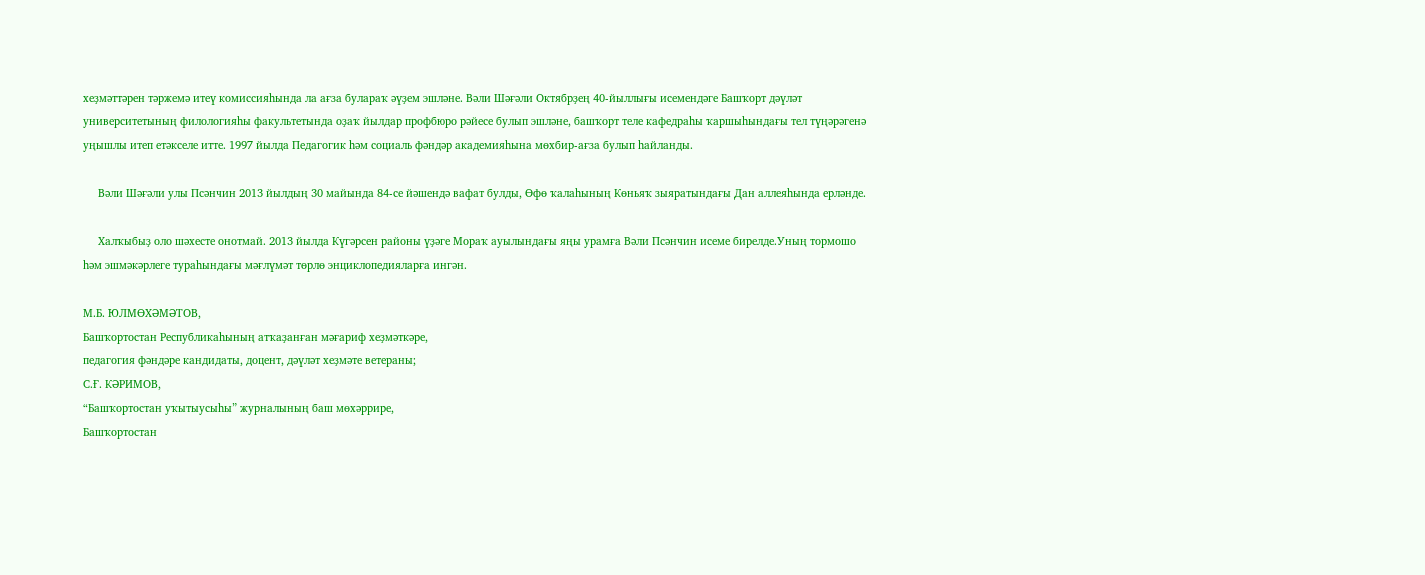хеҙмәттәрен тәржемә итеү комиссияһында ла ағза булараҡ әүҙем эшләне. Вәли Шәғәли Октябрҙең 40-йыллығы исемендәге Башҡорт дәүләт университетының филологияһы факультетында оҙаҡ йылдар профбюро рәйесе булып эшләне, башҡорт теле кафедраһы ҡаршыһындағы тел түңәрәгенә уңышлы итеп етәкселе итте. 1997 йылда Педагогик һәм социаль фәндәр академияһына мөхбир-ағза булып һайланды.

     Вәли Шәғәли улы Псәнчин 2013 йылдың 30 майында 84-се йәшендә вафат булды, Өфө ҡалаһының Көньяҡ зыяратындағы Дан аллеяһында ерләнде.

     Халҡыбыҙ оло шәхесте онотмай. 2013 йылда Күгәрсен районы үҙәге Мораҡ ауылындағы яңы урамға Вәли Псәнчин исеме бирелде.Уның тормошо һәм эшмәкәрлеге тураһындағы мәғлүмәт төрлө энциклопедияларға ингән.

М.Б. ЮЛМӨХӘМӘТОВ,
Башҡортостан Республикаһының атҡаҙанған мәғариф хеҙмәткәре,
педагогия фәндәре кандидаты, доцент, дәүләт хеҙмәте ветераны;
С.Ғ. КӘРИМОВ,
“Башҡортостан уҡытыусыһы” журналының баш мөхәррире,
Башҡортостан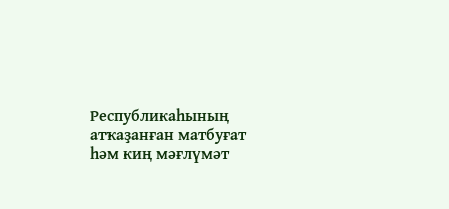Республикаһының атҡаҙанған матбуғат һәм киң мәғлүмәт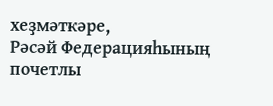хеҙмәткәре,
Рәсәй Федерацияһының почетлы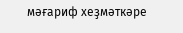мәғариф хеҙмәткәре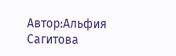Автор:Альфия Сагитова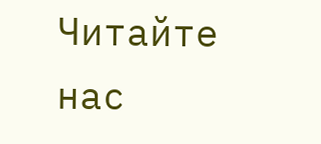Читайте нас